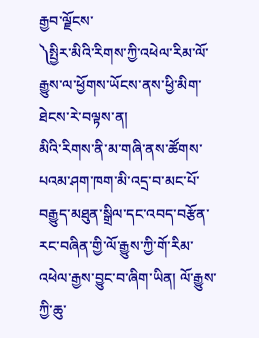རྒྱབ་ལྗོངས་
༽སྤྱིར་མིའི་རིགས་ཀྱི་འཕེལ་རིམ་ལོ་རྒྱུས་ལ་ཕྱོགས་ཡོངས་ནས་ཕྱི་མིག་ཐེངས་རེ་བལྟས་ན།
མིའི་རིགས་ནི་མ་གཞི་ནས་ཚོགས་པའམ་ཤག་ཁག་མི་འདྲ་བ་མང་པོ་བརྒྱུད་མཐུན་སྒྲིལ་དང་འབད་བརྩོན་རང་བཞིན་གྱི་ལོ་རྒྱུས་ཀྱི་གོ་རིམ་འཕེལ་རྒྱས་བྱུང་བ་ཞིག་ཡིན། ལོ་རྒྱུས་ཀྱི་ཆུ་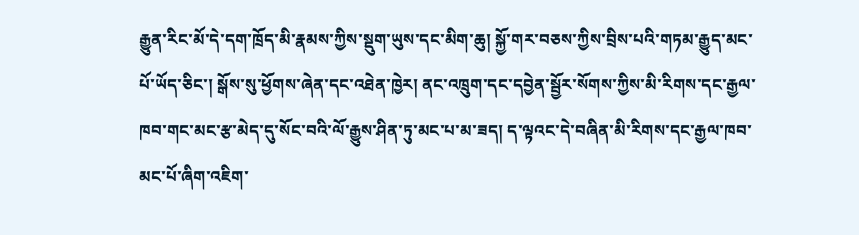རྒྱུན་རིང་མོ་དེ་དག་ཁྲོད་མི་རྣམས་ཀྱིས་སྡུག་ཡུས་དང་མིག་ཆུ། སྐྱོ་གར་བཅས་ཀྱིས་བྲིས་པའི་གཏམ་རྒྱུད་མང་པོ་ཡོད་ཅིང་། སྒོས་སུ་ཕྱོགས་ཞེན་དང་འཐེན་ཁྱེར། ནང་འཁྲུག་དང་དབྱེན་སྦྱོར་སོགས་ཀྱིས་མི་རིགས་དང་རྒྱལ་ཁབ་གང་མང་རྩ་མེད་དུ་སོང་བའི་ལོ་རྒྱུས་ཤིན་ཏུ་མང་པ་མ་ཟད། ད་ལྟའང་དེ་བཞིན་མི་རིགས་དང་རྒྱལ་ཁབ་མང་པོ་ཞིག་འཇིག་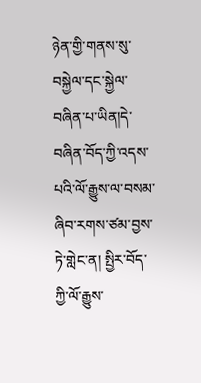ཉེན་གྱི་གནས་སུ་བསྐྱེལ་དང་སྐྱེལ་བཞིན་པ་ཡིན།དེ་བཞིན་བོད་ཀྱི་འདས་པའི་ལོ་རྒྱུས་ལ་བསམ་ཞིབ་རགས་ཙམ་བྱས་ཏེ་གླེང་ན། སྤྱིར་བོད་ཀྱི་ལོ་རྒྱུས་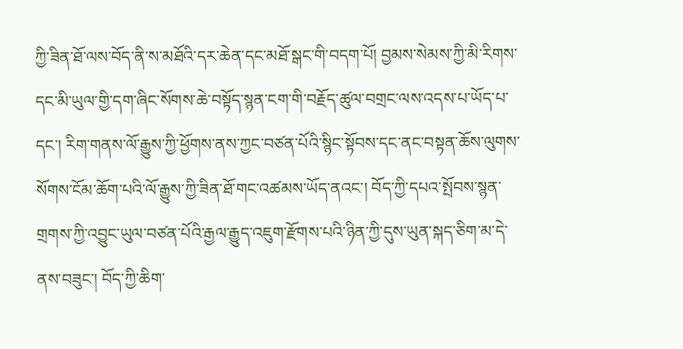ཀྱི་ཟིན་ཐོ་ལས་བོད་ནི་ས་མཐོའི་དར་ཆེན་དང་མཐོ་སྒང་གི་བདག་པོ། བྱམས་སེམས་ཀྱི་མི་རིགས་དང་མི་ཡུལ་གྱི་དག་ཞིང་སོགས་ཆེ་བསྟོད་སྙན་ངག་གི་བརྗོད་ཚུལ་བགྲང་ལས་འདས་པ་ཡོད་པ་དང་། རིག་གནས་ལོ་རྒྱུས་ཀྱི་ཕྱོགས་ནས་ཀྱང་བཙན་པོའི་སྙིང་སྟོབས་དང་ནང་བསྟན་ཆོས་ལུགས་སོགས་ངོམ་ཆོག་པའི་ལོ་རྒྱུས་ཀྱི་ཟིན་ཐོ་གང་འཚམས་ཡོད་ནའང་། བོད་ཀྱི་དཔའ་སྤོབས་སྙན་གྲགས་ཀྱི་འབྱུང་ཡུལ་བཙན་པོའི་རྒྱལ་རྒྱུད་འཇུག་རྫོགས་པའི་ཉིན་ཀྱི་དུས་ཡུན་སྐད་ཅིག་མ་དེ་ནས་བཟུང་། བོད་ཀྱི་ཆིག་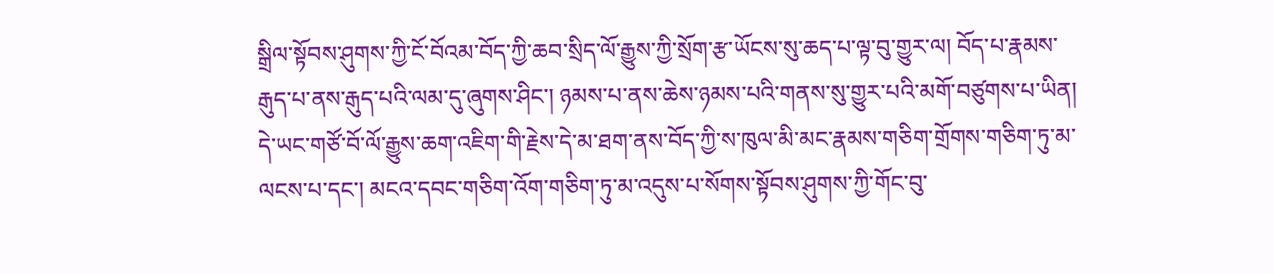སྒྲིལ་སྟོབས་ཤུགས་ཀྱི་ངོ་བོའམ་བོད་ཀྱི་ཆབ་སྲིད་ལོ་རྒྱུས་ཀྱི་སྲོག་རྩ་ཡོངས་སུ་ཆད་པ་ལྟ་བུ་གྱུར་ལ། བོད་པ་རྣམས་རྒུད་པ་ནས་རྒུད་པའི་ལམ་དུ་ཞུགས་ཤིང་། ཉམས་པ་ནས་ཆེས་ཉམས་པའི་གནས་སུ་གྱུར་པའི་མགོ་བཙུགས་པ་ཡིན། དེ་ཡང་གཙོ་བོ་ལོ་རྒྱུས་ཆག་འཇིག་གི་རྗེས་དེ་མ་ཐག་ནས་བོད་ཀྱི་ས་ཁུལ་མི་མང་རྣམས་གཅིག་གྲོགས་གཅིག་ཏུ་མ་ལངས་པ་དང་། མངའ་དབང་གཅིག་འོག་གཅིག་ཏུ་མ་འདུས་པ་སོགས་སྟོབས་ཤུགས་ཀྱི་གོང་བུ་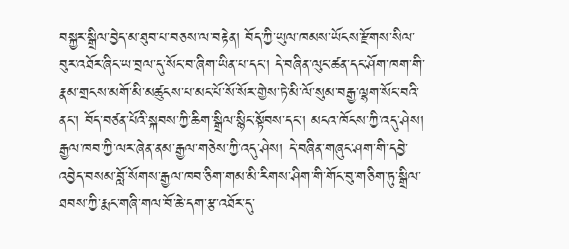བསྐྱར་སྒྲིལ་བྱེད་མ་ཐུབ་པ་བཅས་ལ་བརྟེན། བོད་ཀྱི་ཡུལ་ཁམས་ཡོངས་རྫོགས་སིལ་བུར་འཐོར་ཞིང་ཡ་བྲལ་དུ་སོང་བ་ཞིག་ཡིན་པ་དང་། དེ་བཞིན་ལུང་ཚན་དང་ཤོག་ཁག་གི་རྣམ་གྲངས་མགོ་མི་མཚུངས་པ་མང་པོ་སོ་སོར་གྱེས་ཏེ་མི་ལོ་སུམ་བརྒྱ་ལྷག་སོང་བའི་ནང་། བོད་བཙན་པོའི་སྐབས་ཀྱི་ཆིག་སྒྲིལ་སྙིང་སྟོབས་དང་། མངའ་ཁོངས་ཀྱི་འདུ་ཤེས། རྒྱལ་ཁབ་ཀྱི་ལར་ཞེན་ནམ་རྒྱལ་གཅེས་ཀྱི་འདུ་ཤེས། དེ་བཞིན་གཞུང་ཤག་གི་དབྱེ་འབྱེད་བསམ་བློ་སོགས་རྒྱལ་ཁབ་ཅིག་གམ་མི་རིགས་ཤིག་གི་གོང་བུ་གཅིག་ཏུ་སྒྲིལ་ཐབས་ཀྱི་རྨང་གཞི་གལ་བོ་ཆེ་དག་རྩ་འཐོར་དུ་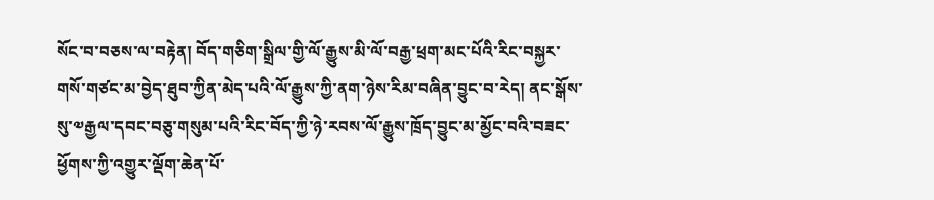སོང་བ་བཅས་ལ་བརྟེན། བོད་གཅིག་སྒྲིལ་གྱི་ལོ་རྒྱུས་མི་ལོ་བརྒྱ་ཕྲག་མང་པོའི་རིང་བསྐྱར་གསོ་གཙང་མ་བྱེད་ཐུབ་ཀྱིན་མེད་པའི་ལོ་རྒྱུས་ཀྱི་ནག་ཉེས་རིམ་བཞིན་བྱུང་བ་རེད། ནང་སྒོས་སུ་༧རྒྱལ་དབང་བཅུ་གསུམ་པའི་རིང་བོད་ཀྱི་ཉེ་རབས་ལོ་རྒྱུས་ཁྲོད་བྱུང་མ་མྱོང་བའི་བཟང་ཕྱོགས་ཀྱི་འགྱུར་ལྡོག་ཆེན་པོ་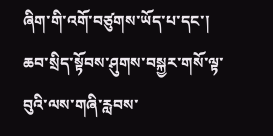ཞིག་གི་འགོ་བཙུགས་ཡོད་པ་དང་། ཆབ་སྲིད་སྟོབས་ཤུགས་བསྐྱར་གསོ་ལྟ་བུའི་ལས་གཞི་རླབས་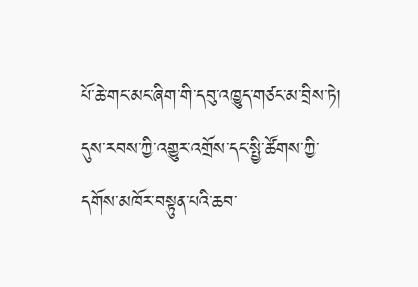པོ་ཆེ་གང་མང་ཞིག་གི་དབུ་འཁྱུད་གཙང་མ་བྲིས་ཏེ། དུས་རབས་ཀྱི་འགྱུར་འགྲོས་དང་སྤྱི་ཚོགས་ཀྱི་དགོས་མཁོར་བསྟུན་པའི་ཆབ་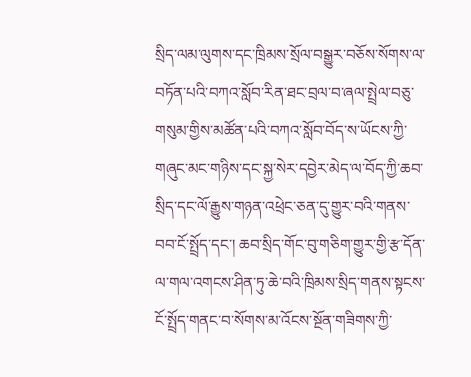སྲིད་ལམ་ལུགས་དང་ཁྲིམས་སྲོལ་བསྒྱུར་བཅོས་སོགས་ལ་བཏོན་པའི་བཀའ་སློབ་རིན་ཐང་བྲལ་བ་ཞལ་སྤྲེལ་བཅུ་གསུམ་གྱིས་མཚོན་པའི་བཀའ་སློབ་བོད་ས་ཡོངས་ཀྱི་གཞུང་མང་གཉིས་དང་སྐྱ་སེར་དབྱེར་མེད་ལ་བོད་ཀྱི་ཆབ་སྲིད་དང་ལོ་རྒྱུས་གཉན་འཕྲེང་ཅན་དུ་གྱུར་བའི་གནས་བབ་ངོ་སྤྲོད་དང་། ཆབ་སྲིད་གོང་བུ་གཅིག་གྱུར་གྱི་རྩ་དོན་ལ་གལ་འགངས་ཤིན་ཏུ་ཆེ་བའི་ཁྲིམས་སྲིད་གནས་སྟངས་ངོ་སྤྲོད་གནང་བ་སོགས་མ་འོངས་སྔོན་གཟིགས་ཀྱི་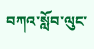བཀའ་སློབ་ལུང་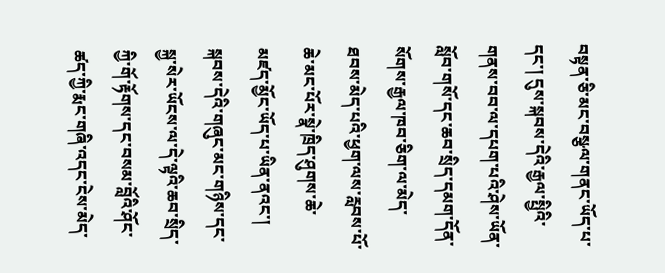བསྟན་ཅི་མང་བསྩལ་གནང་ཡོད་པ་དང་། དུས་སྐབས་དེའི་རྒྱལ་སྤྱིའི་གནས་བབ་ལ་དཔག་པའི་ཤེས་ཡོན་སློབ་གསོ་དང་ཆབ་སྲིད་དམག་དོན་སོགས་རྒྱལ་ཁབ་ཅིག་ལ་མེད་ཐབས་མེད་པའི་ཕྱག་ལས་རླབས་པོ་ཆེ་མང་པོར་སྣེ་ཁྲིད་ཤུགས་ཆེ་མཛད་མྱོང་ཡོད་པ་ཡིན་ནའང་། སྐབས་དེའི་གཞུང་མང་གཉིས་དང་སྐྱ་སེར་ཡོངས་ལ་དེ་ལྟའི་ཆབ་སྲིད་ཀྱི་གོ་རྟོགས་དང་བསམ་བློའི་ཤོང་ཚད་ཀྱི་རྨང་གཞི་འདང་ངེས་མེད་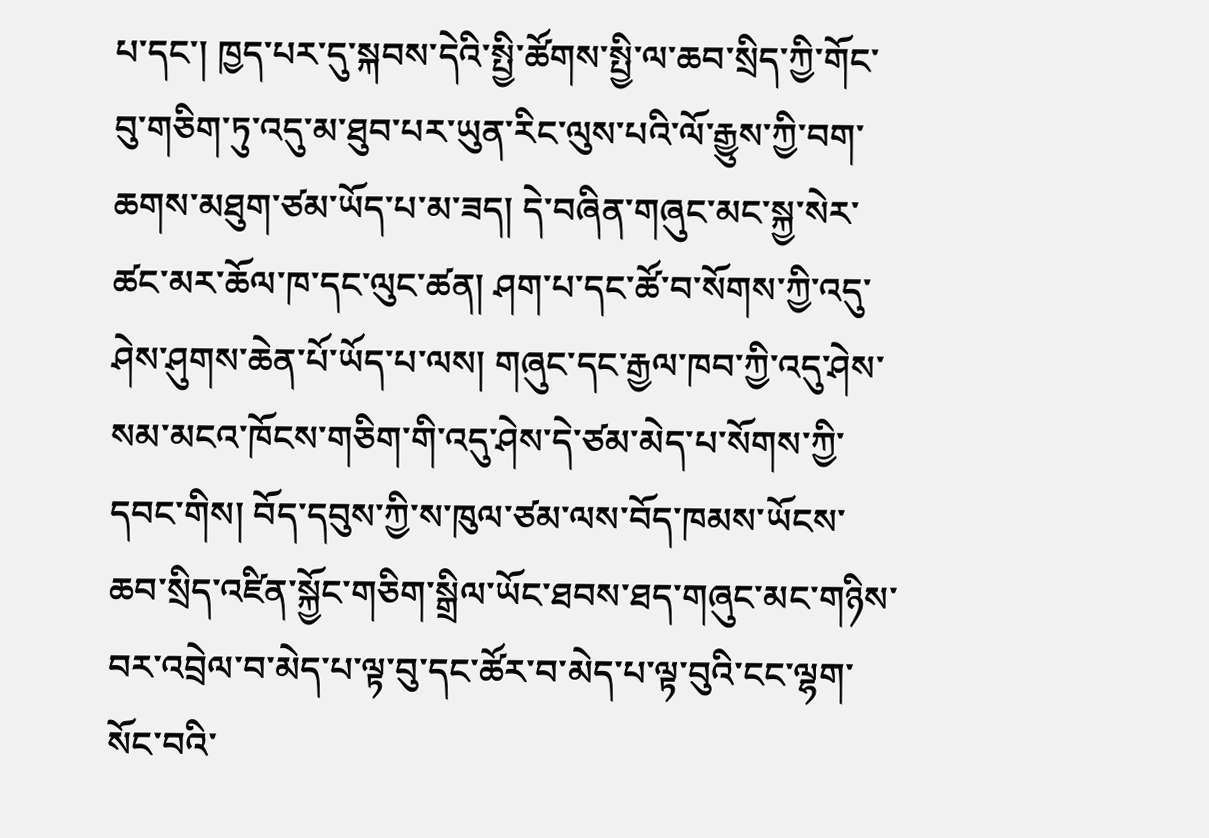པ་དང་། ཁྱད་པར་དུ་སྐབས་དེའི་སྤྱི་ཚོགས་སྤྱི་ལ་ཆབ་སྲིད་ཀྱི་གོང་བུ་གཅིག་ཏུ་འདུ་མ་ཐུབ་པར་ཡུན་རིང་ལུས་པའི་ལོ་རྒྱུས་ཀྱི་བག་ཆགས་མཐུག་ཙམ་ཡོད་པ་མ་ཟད། དེ་བཞིན་གཞུང་མང་སྐྱ་སེར་ཚང་མར་ཆོལ་ཁ་དང་ལུང་ཚན། ཤག་པ་དང་ཚོ་བ་སོགས་ཀྱི་འདུ་ཤེས་ཤུགས་ཆེན་པོ་ཡོད་པ་ལས། གཞུང་དང་རྒྱལ་ཁབ་ཀྱི་འདུ་ཤེས་སམ་མངའ་ཁོངས་གཅིག་གི་འདུ་ཤེས་དེ་ཙམ་མེད་པ་སོགས་ཀྱི་དབང་གིས། བོད་དབུས་ཀྱི་ས་ཁུལ་ཙམ་ལས་བོད་ཁམས་ཡོངས་ཆབ་སྲིད་འཛིན་སྐྱོང་གཅིག་སྒྲིལ་ཡོང་ཐབས་ཐད་གཞུང་མང་གཉིས་བར་འབྲེལ་བ་མེད་པ་ལྟ་བུ་དང་ཚོར་བ་མེད་པ་ལྟ་བུའི་ངང་ལྷག་སོང་བའི་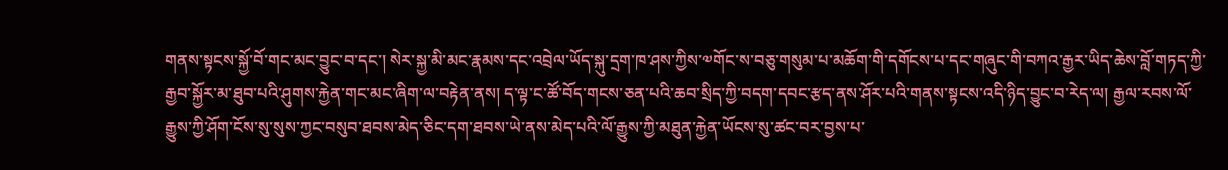གནས་སྟངས་སྐྱོ་བོ་གང་མང་བྱུང་བ་དང་། སེར་སྐྱ་མི་མང་རྣམས་དང་འབྲེལ་ཡོད་སྐུ་དྲག་ཁ་ཤས་ཀྱིས་༧གོང་ས་བཅུ་གསུམ་པ་མཆོག་གི་དགོངས་པ་དང་གཞུང་གི་བཀའ་རྒྱར་ཡིད་ཆེས་བློ་གཏད་ཀྱི་རྒྱབ་སྐྱོར་མ་ཐུབ་པའི་ཤུགས་རྐྱེན་གང་མང་ཞིག་ལ་བརྟེན་ནས། ད་ལྟ་ང་ཚོ་བོད་གངས་ཅན་པའི་ཆབ་སྲིད་ཀྱི་བདག་དབང་རྩད་ནས་ཤོར་པའི་གནས་སྟངས་འདི་ཉིད་བྱུང་བ་རེད་ལ། རྒྱལ་རབས་ལོ་རྒྱུས་ཀྱི་ཤོག་ངོས་སུ་སུས་ཀྱང་བསུབ་ཐབས་མེད་ཅིང་དག་ཐབས་ཡེ་ནས་མེད་པའི་ལོ་རྒྱུས་ཀྱི་མཐུན་རྐྱེན་ཡོངས་སུ་ཚང་བར་བྱས་པ་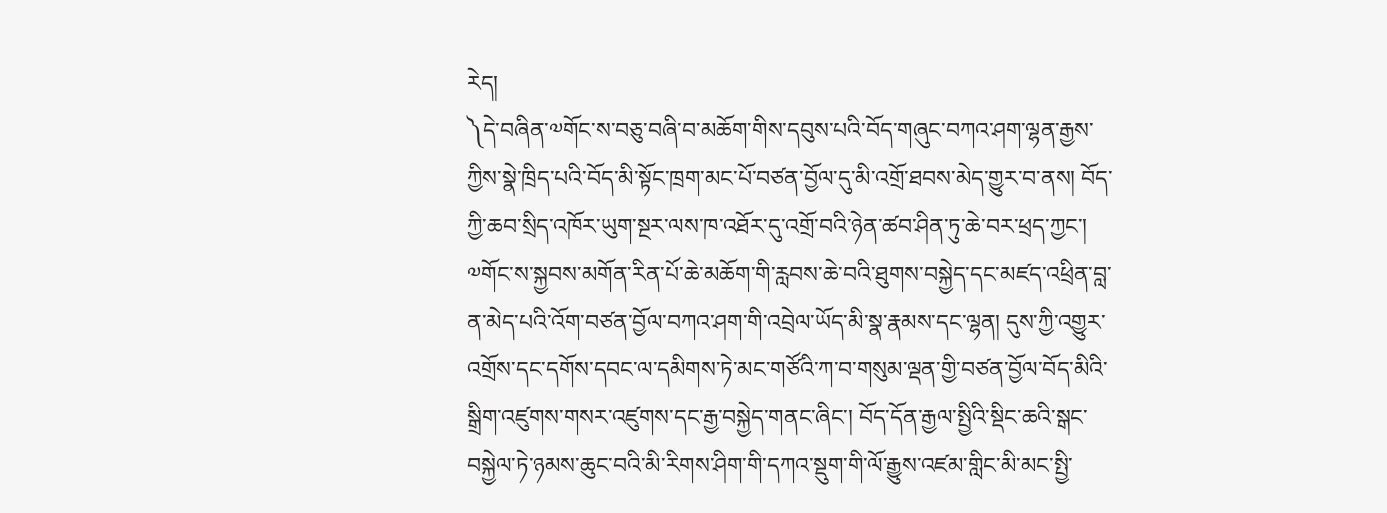རེད།
༽དེ་བཞིན་༧གོང་ས་བཅུ་བཞི་བ་མཆོག་གིས་དབུས་པའི་བོད་གཞུང་བཀའ་ཤག་ལྷན་རྒྱས་ཀྱིས་སྣེ་ཁྲིད་པའི་བོད་མི་སྟོང་ཁྲག་མང་པོ་བཙན་བྱོལ་དུ་མི་འགྲོ་ཐབས་མེད་གྱུར་བ་ནས། བོད་ཀྱི་ཆབ་སྲིད་འཁོར་ཡུག་སྔར་ལས་ཁ་འཐོར་དུ་འགྲོ་བའི་ཉེན་ཚབ་ཤིན་ཏུ་ཆེ་བར་ཕྲད་ཀྱང་། ༧གོང་ས་སྐྱབས་མགོན་རིན་པོ་ཆེ་མཆོག་གི་རླབས་ཆེ་བའི་ཐུགས་བསྐྱེད་དང་མཛད་འཕྲིན་བླ་ན་མེད་པའི་འོག་བཙན་བྱོལ་བཀའ་ཤག་གི་འབྲེལ་ཡོད་མི་སྣ་རྣམས་དང་ལྷན། དུས་ཀྱི་འགྱུར་འགྲོས་དང་དགོས་དབང་ལ་དམིགས་ཏེ་མང་གཙོའི་ཀ་བ་གསུམ་ལྡན་གྱི་བཙན་བྱོལ་བོད་མིའི་སྒྲིག་འཛུགས་གསར་འཛུགས་དང་རྒྱ་བསྐྱེད་གནང་ཞིང་། བོད་དོན་རྒྱལ་སྤྱིའི་སྡིང་ཆའི་སྒང་བསྐྱེལ་ཏེ་ཉམས་ཆུང་བའི་མི་རིགས་ཤིག་གི་དཀའ་སྡུག་གི་ལོ་རྒྱུས་འཛམ་གླིང་མི་མང་སྤྱི་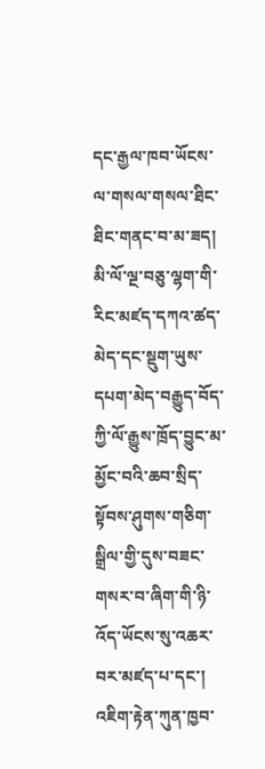དང་རྒྱལ་ཁབ་ཡོངས་ལ་གསལ་གསལ་ཐིང་ཐིང་གནང་བ་མ་ཟད། མི་ལོ་ལྔ་བཅུ་ལྷག་གི་རིང་མཛད་དཀའ་ཚད་མེད་དང་སྡུག་ཡུས་དཔག་མེད་བརྒྱུད་བོད་ཀྱི་ལོ་རྒྱུས་ཁྲོད་བྱུང་མ་མྱོང་བའི་ཆབ་སྲིད་སྟོབས་ཤུགས་གཅིག་སྒྲིལ་གྱི་དུས་བཟང་གསར་བ་ཞིག་གི་ཉི་འོད་ཡོངས་སུ་འཆར་བར་མཛད་པ་དང་། འཇིག་རྟེན་ཀུན་ཁྱབ་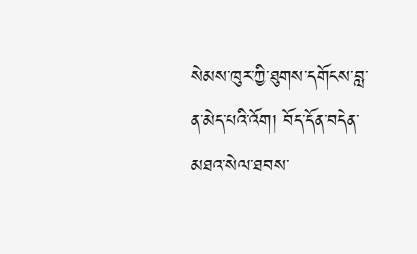སེམས་ཁུར་ཀྱི་ཐུགས་དགོངས་བླ་ན་མེད་པའི་འོག། བོད་དོན་བདེན་མཐའ་སེལ་ཐབས་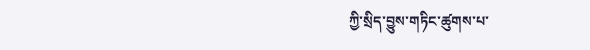ཀྱི་སྲིད་བྱུས་གཏིང་ཚུགས་པ་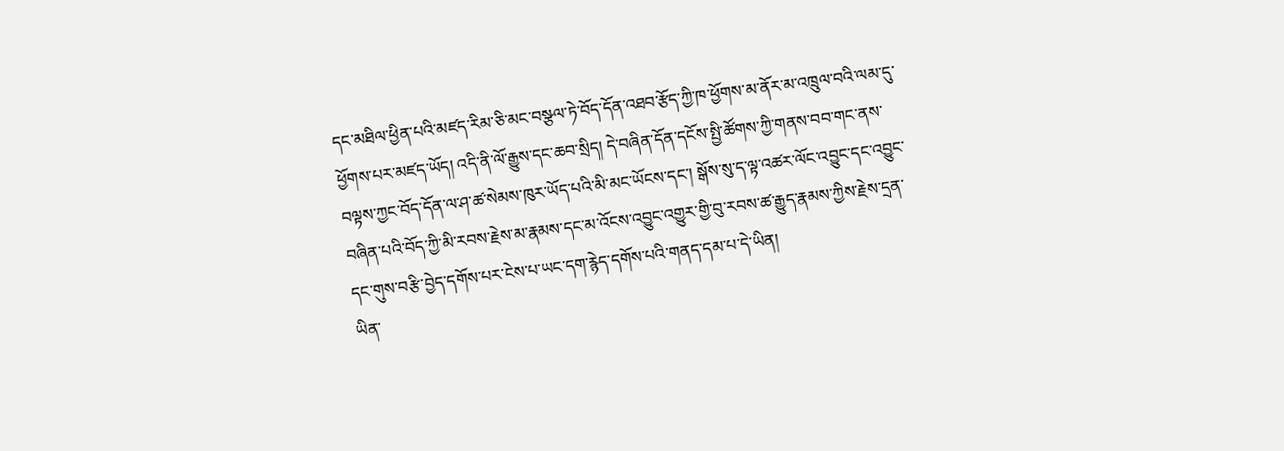དང་མཐིལ་ཕྱིན་པའི་མཛད་རིམ་ཅི་མང་བསྩལ་ཏེ་བོད་དོན་འཐབ་རྩོད་ཀྱི་ཁ་ཕྱོགས་མ་ནོར་མ་འཁྲུལ་བའི་ལམ་དུ་ཕྱོགས་པར་མཛད་ཡོད། འདི་ནི་ལོ་རྒྱུས་དང་ཆབ་སྲིད། དེ་བཞིན་དོན་དངོས་སྤྱི་ཚོགས་ཀྱི་གནས་བབ་གང་ནས་བལྟས་ཀྱང་བོད་དོན་ལ་ཤ་ཚ་སེམས་ཁུར་ཡོད་པའི་མི་མང་ཡོངས་དང་། སྒོས་སུ་ད་ལྟ་འཚར་ལོང་འབྱུང་དང་འབྱུང་བཞིན་པའི་བོད་ཀྱི་མི་རབས་རྗེས་མ་རྣམས་དང་མ་འོངས་འབྱུང་འགྱུར་གྱི་བུ་རབས་ཚ་རྒྱུད་རྣམས་ཀྱིས་རྗེས་དྲན་དང་གུས་བརྩི་བྱེད་དགོས་པར་ངེས་པ་ཡང་དག་རྙེད་དགོས་པའི་གནད་དམ་པ་དེ་ཡིན།
ཡིན་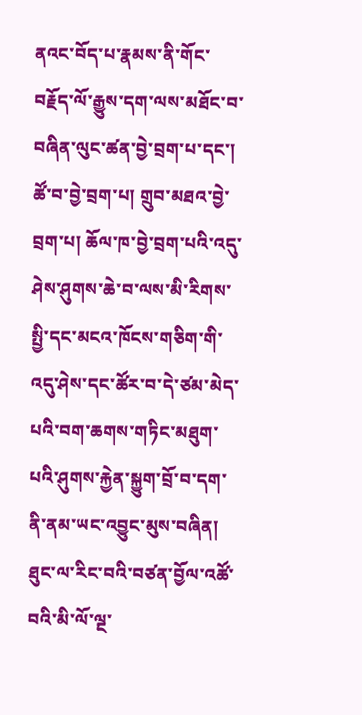ནའང་བོད་པ་རྣམས་ནི་གོང་བརྗོད་ལོ་རྒྱུས་དག་ལས་མཐོང་བ་བཞིན་ལུང་ཚན་བྱེ་བྲག་པ་དང་། ཚོ་བ་བྱེ་བྲག་པ། གྲུབ་མཐའ་བྱེ་བྲག་པ། ཆོལ་ཁ་བྱེ་བྲག་པའི་འདུ་ཤེས་ཤུགས་ཆེ་བ་ལས་མི་རིགས་སྤྱི་དང་མངའ་ཁོངས་གཅིག་གི་འདུ་ཤེས་དང་ཚོར་བ་དེ་ཙམ་མེད་པའི་བག་ཆགས་གཏིང་མཐུག་པའི་ཤུགས་རྐྱེན་སྐྱུག་བྲོ་བ་དག་ནི་ནམ་ཡང་འབྱུང་མུས་བཞིན། ཐུང་ལ་རིང་བའི་བཙན་བྱོལ་འཚོ་བའི་མི་ལོ་ལྔ་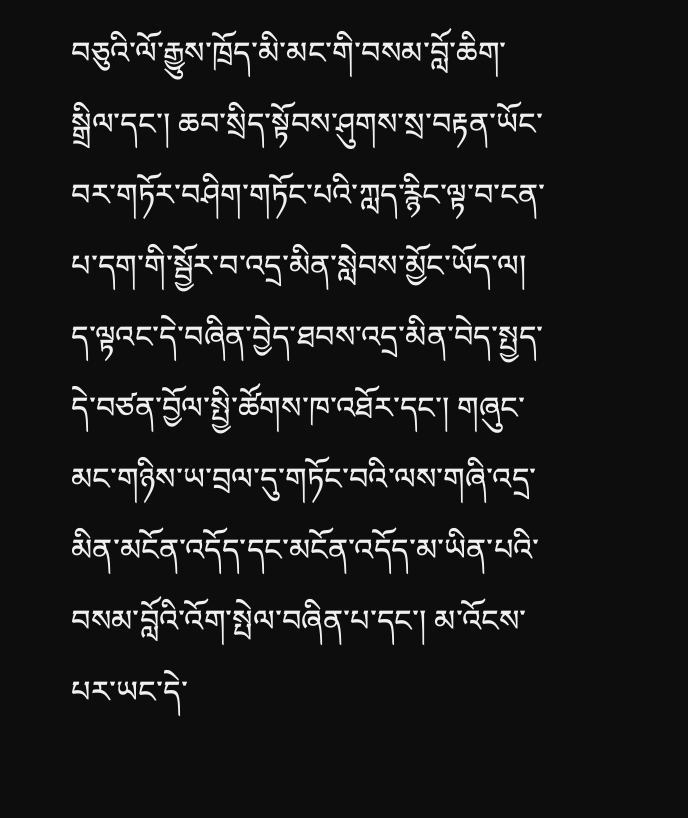བཅུའི་ལོ་རྒྱུས་ཁྲོད་མི་མང་གི་བསམ་བློ་ཆིག་སྒྲིལ་དང་། ཆབ་སྲིད་སྟོབས་ཤུགས་སྲ་བརྟན་ཡོང་བར་གཏོར་བཤིག་གཏོང་པའི་ཀླད་རྙིང་ལྟ་བ་ངན་པ་དག་གི་སྦྱོར་བ་འདྲ་མིན་སླེབས་མྱོང་ཡོད་ལ། ད་ལྟའང་དེ་བཞིན་བྱེད་ཐབས་འདྲ་མིན་བེད་སྤྱད་དེ་བཙན་བྱོལ་སྤྱི་ཚོགས་ཁ་འཐོར་དང་། གཞུང་མང་གཉིས་ཡ་བྲལ་དུ་གཏོང་བའི་ལས་གཞི་འདྲ་མིན་མངོན་འདོད་དང་མངོན་འདོད་མ་ཡིན་པའི་བསམ་བློའི་འོག་སྤེལ་བཞིན་པ་དང་། མ་འོངས་པར་ཡང་དེ་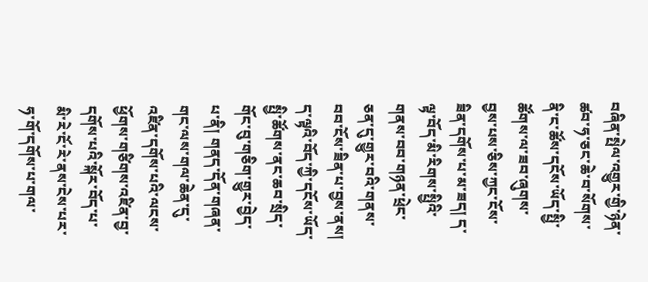བཞིན་སྤེལ་འགྱུར་གྱི་ཉེན་ཚབ་ཧ་ཅང་ཆེ་བ་སོགས་ནི་ང་ཚོས་དངོས་ཡོད་སྤྱི་ཚོགས་ལ་ཟབ་ཞུགས་བྱས་པས་ཅིས་ཀྱང་ངོས་ཟིན་དགོས་པ་མ་ཟད། ད་ལྟ་བོད་མི་རིགས་སྤྱིའི་གནས་བབ་གཉན་ཕྲེང་ཅན་དུ་གྱུར་བའི་གནས་བབ་ངོས་ཟིན་པ་བྱས་ནས། ད་ལྟའི་བོད་ཀྱི་དངོས་ཡོད་སྤྱི་ཚོགས་ནང་ཆབ་སྲིད་གོང་བུ་གཅིག་གྱུར་བྱེད་པ་ནི། གནད་དོན་གཞན་གང་ལས་གལ་ཆེན་དུ་འཛིན་དགོས་པའི་ལངས་ཕྱོགས་གཙིགས་འཛིན་བྱ་དགོས་པའི་སྐོར་བོད་པ་མི་རེ་ངོ་རེ་ནས་ངེས་པར་ཧ་གོ་དགོས་པ་གལ་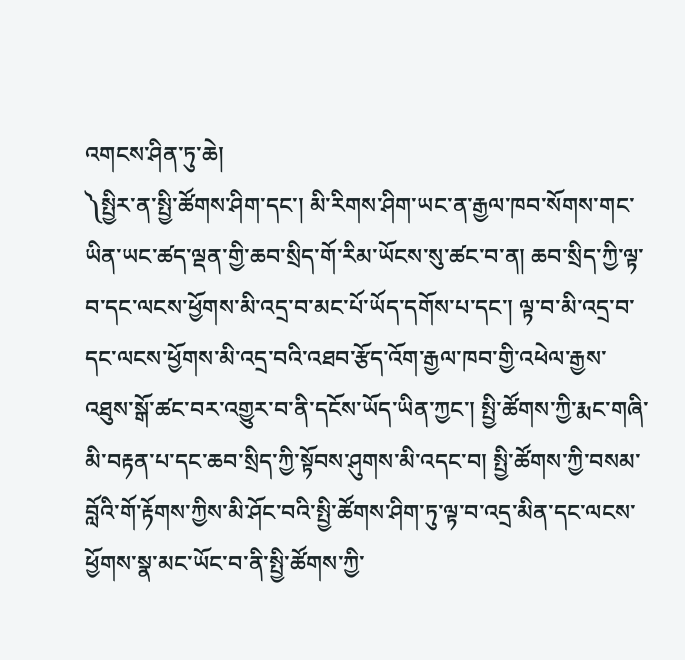འགངས་ཤིན་ཏུ་ཆེ།
༽སྤྱིར་ན་སྤྱི་ཚོགས་ཤིག་དང་། མི་རིགས་ཤིག་ཡང་ན་རྒྱལ་ཁབ་སོགས་གང་ཡིན་ཡང་ཚད་ལྡན་གྱི་ཆབ་སྲིད་གོ་རིམ་ཡོངས་སུ་ཚང་བ་ན། ཆབ་སྲིད་ཀྱི་ལྟ་བ་དང་ལངས་ཕྱོགས་མི་འདྲ་བ་མང་པོ་ཡོད་དགོས་པ་དང་། ལྟ་བ་མི་འདྲ་བ་དང་ལངས་ཕྱོགས་མི་འདྲ་བའི་འཐབ་རྩོད་འོག་རྒྱལ་ཁབ་གྱི་འཕེལ་རྒྱས་འཐུས་སྒོ་ཚང་བར་འགྱུར་བ་ནི་དངོས་ཡོད་ཡིན་ཀྱང་། སྤྱི་ཚོགས་ཀྱི་རྨང་གཞི་མི་བརྟན་པ་དང་ཆབ་སྲིད་ཀྱི་སྟོབས་ཤུགས་མི་འདང་བ། སྤྱི་ཚོགས་ཀྱི་བསམ་བློའི་གོ་རྟོགས་ཀྱིས་མི་ཤོང་བའི་སྤྱི་ཚོགས་ཤིག་ཏུ་ལྟ་བ་འདྲ་མིན་དང་ལངས་ཕྱོགས་སྣ་མང་ཡོང་བ་ནི་སྤྱི་ཚོགས་ཀྱི་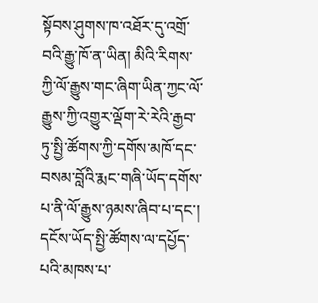སྟོབས་ཤུགས་ཁ་འཐོར་དུ་འགྲོ་བའི་རྒྱུ་ཁོ་ན་ཡིན། མིའི་རིགས་ཀྱི་ལོ་རྒྱུས་གང་ཞིག་ཡིན་ཀྱང་ལོ་རྒྱུས་ཀྱི་འགྱུར་ལྡོག་རེ་རེའི་རྒྱབ་ཏུ་སྤྱི་ཚོགས་ཀྱི་དགོས་མཁོ་དང་བསམ་བློའི་རྨང་གཞི་ཡོད་དགོས་པ་ནི་ལོ་རྒྱུས་ཉམས་ཞིབ་པ་དང་། དངོས་ཡོད་སྤྱི་ཚོགས་ལ་དཔྱོད་པའི་མཁས་པ་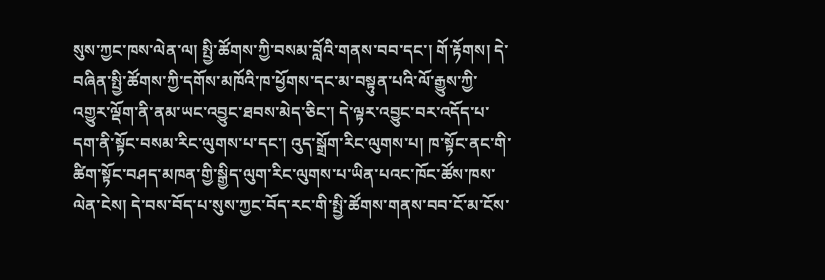སུས་ཀྱང་ཁས་ལེན་ལ། སྤྱི་ཚོགས་ཀྱི་བསམ་བློའི་གནས་བབ་དང་། གོ་རྟོགས། དེ་བཞིན་སྤྱི་ཚོགས་ཀྱི་དགོས་མཁོའི་ཁ་ཕྱོགས་དང་མ་བསྟུན་པའི་ལོ་རྒྱུས་ཀྱི་འགྱུར་ལྡོག་ནི་ནམ་ཡང་འབྱུང་ཐབས་མེད་ཅིང་། དེ་ལྟར་འབྱུང་བར་འདོད་པ་དག་ནི་སྟོང་བསམ་རིང་ལུགས་པ་དང་། འུད་སྒྲོག་རིང་ལུགས་པ། ཁ་སྟོང་ནང་གི་ཚིག་སྟོང་བཤད་མཁན་གྱི་སྒྱིད་ལུག་རིང་ལུགས་པ་ཡིན་པའང་ཁོང་ཚོས་ཁས་ལེན་ངེས། དེ་བས་བོད་པ་སུས་ཀྱང་བོད་རང་གི་སྤྱི་ཚོགས་གནས་བབ་ངོ་མ་ངོས་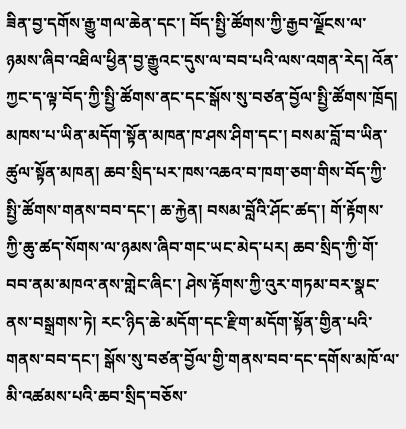ཟིན་བྱ་དགོས་རྒྱུ་གལ་ཆེན་དང་། བོད་སྤྱི་ཚོགས་ཀྱི་རྒྱབ་ལྗོངས་ལ་ཉམས་ཞིབ་འཐིལ་ཕྱིན་བྱ་རྒྱུའང་དུས་ལ་བབ་པའི་ལས་འགན་རེད། འོན་ཀྱང་ད་ལྟ་བོད་ཀྱི་སྤྱི་ཚོགས་ནང་དང་སྒོས་སུ་བཙན་བྱོལ་སྤྱི་ཚོགས་ཁྲོད། མཁས་པ་ཡིན་མདོག་སྟོན་མཁན་ཁ་ཤས་ཤིག་དང་། བསམ་བློ་བ་ཡིན་ཚུལ་སྟོན་མཁན། ཆབ་སྲིད་པར་ཁས་འཆའ་བ་ཁག་ཅག་གིས་བོད་ཀྱི་སྤྱི་ཚོགས་གནས་བབ་དང་། ཆ་རྐྱེན། བསམ་བློའི་ཤོང་ཚད་། གོ་རྟོགས་ཀྱི་ཆུ་ཚད་སོགས་ལ་ཉམས་ཞིབ་གང་ཡང་མེད་པར། ཆབ་སྲིད་ཀྱི་གོ་བབ་ནམ་མཁའ་ནས་གླེང་ཞིང་། ཤེས་རྟོགས་ཀྱི་འུར་གཏམ་བར་སྣང་ནས་བསྒྲགས་ཏེ། རང་ཉིད་ཆེ་མདོག་དང་རྫིག་མདོག་སྟོན་གྱིན་པའི་གནས་བབ་དང་། སྒོས་སུ་བཙན་བྱོལ་གྱི་གནས་བབ་དང་དགོས་མཁོ་ལ་མི་འཚམས་པའི་ཆབ་སྲིད་བཅོས་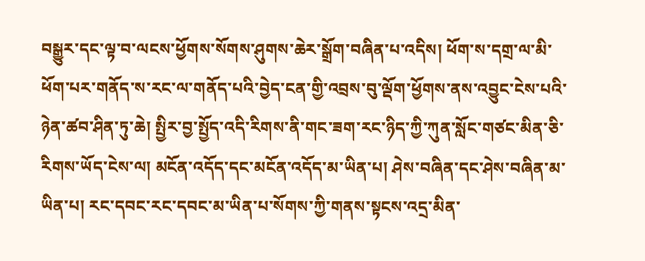བསྒྱུར་དང་ལྟ་བ་ལངས་ཕྱོགས་སོགས་ཤུགས་ཆེར་སྒྲོག་བཞིན་པ་འདིས། ཕོག་ས་དགྲ་ལ་མི་ཕོག་པར་གནོད་ས་རང་ལ་གནོད་པའི་བྱེད་ངན་གྱི་འབྲས་བུ་ལྡོག་ཕྱོགས་ནས་འབྱུང་ངེས་པའི་ཉེན་ཚབ་ཤིན་ཏུ་ཆེ། སྤྱིར་བྱ་སྤྱོད་འདི་རིགས་ནི་གང་ཟག་རང་ཉིད་ཀྱི་ཀུན་སློང་གཙང་མིན་ཅི་རིགས་ཡོད་ངེས་ལ། མངོན་འདོད་དང་མངོན་འདོད་མ་ཡིན་པ། ཤེས་བཞིན་དང་ཤེས་བཞིན་མ་ཡིན་པ། རང་དབང་རང་དབང་མ་ཡིན་པ་སོགས་ཀྱི་གནས་སྟངས་འདྲ་མིན་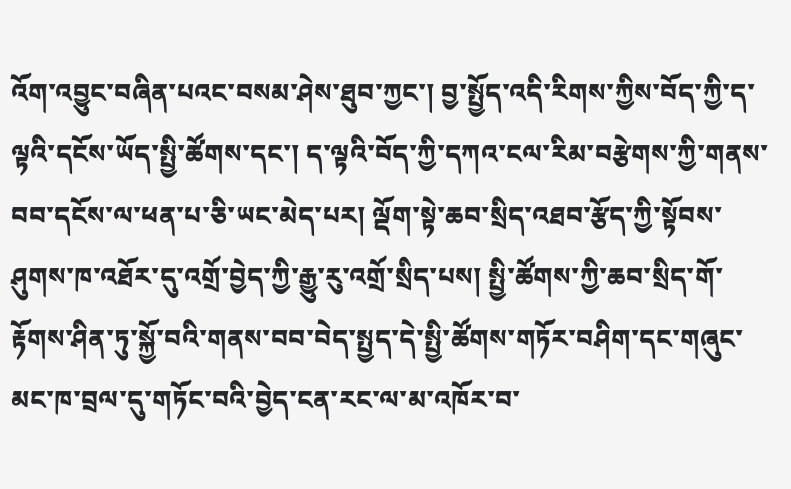འོག་འབྱུང་བཞིན་པའང་བསམ་ཤེས་ཐུབ་ཀྱང་། བྱ་སྤྱོད་འདི་རིགས་ཀྱིས་བོད་ཀྱི་ད་ལྟའི་དངོས་ཡོད་སྤྱི་ཚོགས་དང་། ད་ལྟའི་བོད་ཀྱི་དཀའ་ངལ་རིམ་བརྩེགས་ཀྱི་གནས་བབ་དངོས་ལ་ཕན་པ་ཅི་ཡང་མེད་པར། ལྡོག་སྟེ་ཆབ་སྲིད་འཐབ་རྩོད་ཀྱི་སྟོབས་ཤུགས་ཁ་འཐོར་དུ་འགྲོ་བྱེད་ཀྱི་རྒྱུ་རུ་འགྲོ་སྲིད་པས། སྤྱི་ཚོགས་ཀྱི་ཆབ་སྲིད་གོ་རྟོགས་ཤིན་ཏུ་སྐྱོ་བའི་གནས་བབ་བེད་སྤྱད་དེ་སྤྱི་ཚོགས་གཏོར་བཤིག་དང་གཞུང་མང་ཁ་བྲལ་དུ་གཏོང་བའི་བྱེད་ངན་རང་ལ་མ་འཁོར་བ་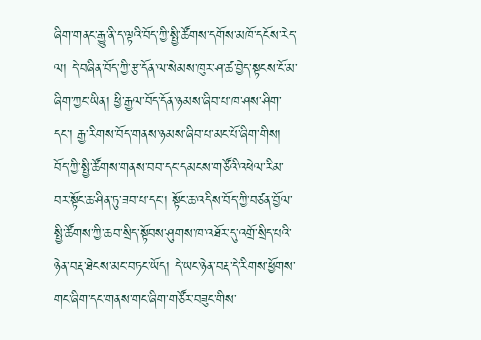ཞིག་གནང་རྒྱུ་ནི་ད་ལྟའི་བོད་ཀྱི་སྤྱི་ཚོགས་དགོས་མཁོ་དངོས་རེད་ལ། དེ་བཞིན་བོད་ཀྱི་རྩ་དོན་ལ་སེམས་ཁུར་ཤ་ཚ་བྱེད་སྟངས་ངོ་མ་ཞིག་ཀྱང་ཡིན། ཕྱི་རྒྱལ་བོད་དོན་ཉམས་ཞིབ་པ་ཁ་ཤས་ཤིག་དང་། རྒྱ་རིགས་བོད་གནས་ཉམས་ཞིབ་པ་མང་པོ་ཞིག་གིས། བོད་ཀྱི་སྤྱི་ཚོགས་གནས་བབ་དང་དམངས་གཙོའི་འཕེལ་རིམ་བར་སྟོང་ཆ་ཤིན་ཏུ་ཟབ་པ་དང་། སྟོང་ཆ་འདིས་བོད་ཀྱི་བཙན་བྱོལ་སྤྱི་ཚོགས་ཀྱི་ཆབ་སྲིད་སྟོབས་ཤུགས་ཁ་འཐོར་དུ་འགྲོ་སྲིད་པའི་ཉེན་བརྡ་ཐེངས་མང་བཏང་ཡོད། དེ་ཡང་ཉེན་བརྡ་དེ་རིགས་ཕྱོགས་གང་ཞིག་དང་གནས་གང་ཞིག་གཙོར་བཟུང་གིས་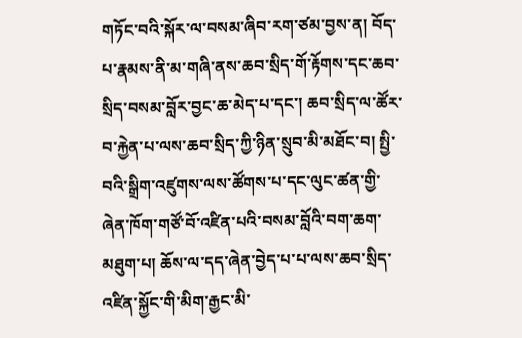གཏོང་བའི་སྐོར་ལ་བསམ་ཞིབ་རག་ཙམ་བྱས་ན། བོད་པ་རྣམས་ནི་མ་གཞི་ནས་ཆབ་སྲིད་གོ་རྟོགས་དང་ཆབ་སྲིད་བསམ་བློར་བྱང་ཆ་མེད་པ་དང་། ཆབ་སྲིད་ལ་ཚོར་བ་རྐྱེན་པ་ལས་ཆབ་སྲིད་ཀྱི་ཉིན་སྲུབ་མི་མཐོང་བ། སྤྱི་བའི་སྒྲིག་འཛུགས་ལས་ཚོགས་པ་དང་ལུང་ཚན་གྱི་ཞེན་ཁོག་གཙོ་བོ་འཛིན་པའི་བསམ་བློའི་བག་ཆག་མཐུག་པ། ཆོས་ལ་དད་ཞེན་བྱེད་པ་པ་ལས་ཆབ་སྲིད་འཛིན་སྐྱོང་གི་མིག་རྒྱང་མི་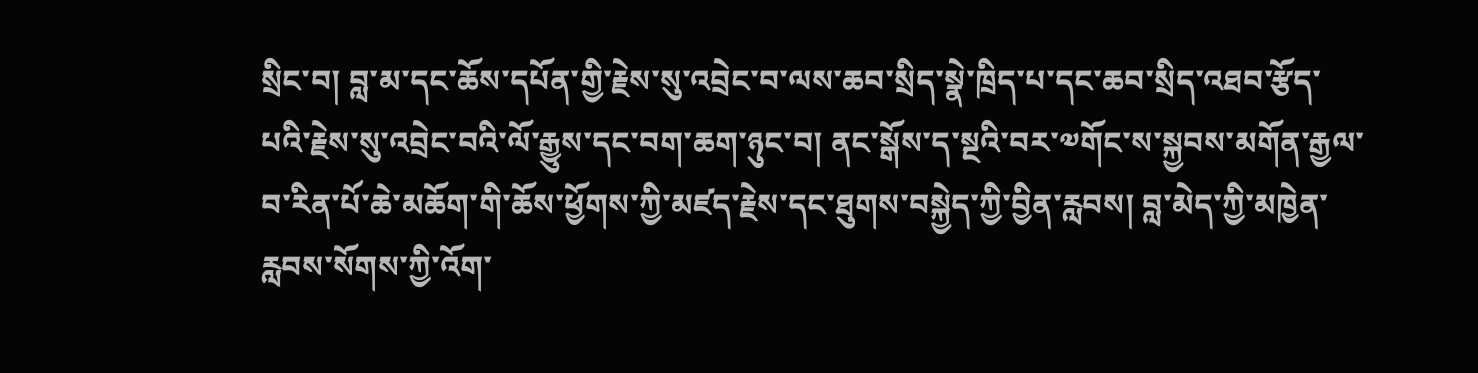སྲིང་བ། བླ་མ་དང་ཆོས་དཔོན་གྱི་རྗེས་སུ་འབྲེང་བ་ལས་ཆབ་སྲིད་སྣེ་ཁྲིད་པ་དང་ཆབ་སྲིད་འཐབ་རྩོད་པའི་རྗེས་སུ་འབྲེང་བའི་ལོ་རྒྱུས་དང་བག་ཆག་ཉུང་བ། ནང་སྒོས་ད་སྔའི་བར་༧གོང་ས་སྐྱབས་མགོན་རྒྱལ་བ་རིན་པོ་ཆེ་མཆོག་གི་ཆོས་ཕྱོགས་ཀྱི་མཛད་རྗེས་དང་ཐུགས་བསྐྱེད་ཀྱི་བྱིན་རླབས། བླ་མེད་ཀྱི་མཁྱེན་རླབས་སོགས་ཀྱི་འོག་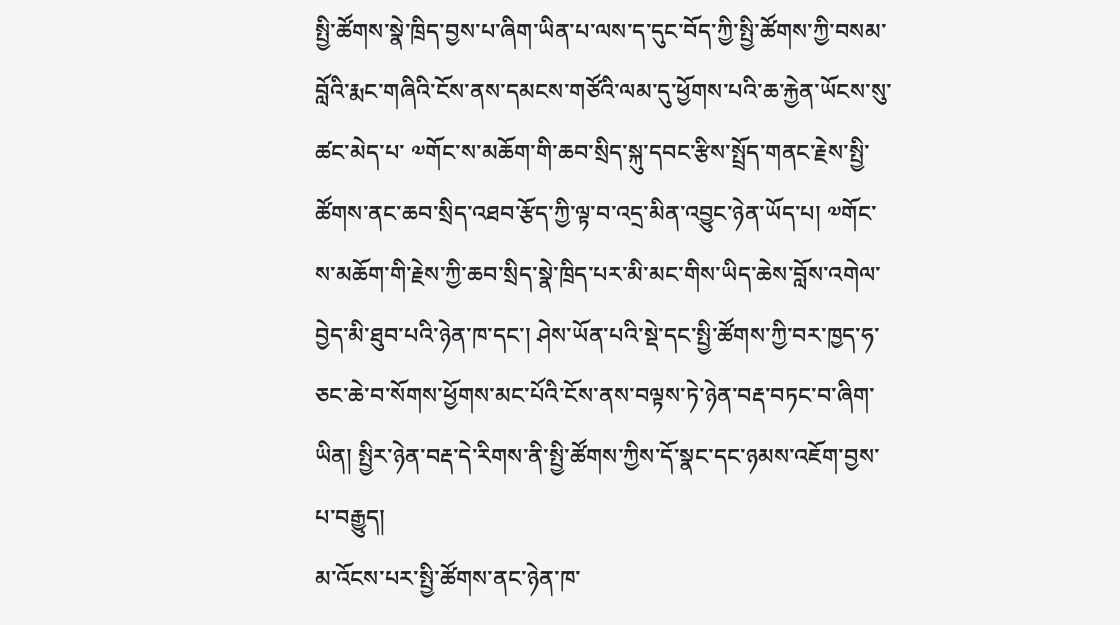སྤྱི་ཚོགས་སྣེ་ཁྲིད་བྱས་པ་ཞིག་ཡིན་པ་ལས་ད་དུང་བོད་ཀྱི་སྤྱི་ཚོགས་ཀྱི་བསམ་བློའི་རྨང་གཞིའི་ངོས་ནས་དམངས་གཙོའི་ལམ་དུ་ཕྱོགས་པའི་ཆ་རྐྱེན་ཡོངས་སུ་ཚང་མེད་པ་ ༧གོང་ས་མཆོག་གི་ཆབ་སྲིད་སྐུ་དབང་རྩིས་སྤྲོད་གནང་རྗེས་སྤྱི་ཚོགས་ནང་ཆབ་སྲིད་འཐབ་རྩོད་ཀྱི་ལྟ་བ་འདྲ་མིན་འབྱུང་ཉེན་ཡོད་པ། ༧གོང་ས་མཆོག་གི་རྗེས་ཀྱི་ཆབ་སྲིད་སྣེ་ཁྲིད་པར་མི་མང་གིས་ཡིད་ཆེས་བློས་འགེལ་བྱེད་མི་ཐུབ་པའི་ཉེན་ཁ་དང་། ཤེས་ཡོན་པའི་སྡེ་དང་སྤྱི་ཚོགས་ཀྱི་བར་ཁྱད་ཧ་ཅང་ཆེ་བ་སོགས་ཕྱོགས་མང་པོའི་ངོས་ནས་བལྟས་ཏེ་ཉེན་བརྡ་བཏང་བ་ཞིག་ཡིན། སྤྱིར་ཉེན་བརྡ་དེ་རིགས་ནི་སྤྱི་ཚོགས་ཀྱིས་དོ་སྣང་དང་ཉམས་འཇོག་བྱས་པ་བརྒྱུད།
མ་འོངས་པར་སྤྱི་ཚོགས་ནང་ཉེན་ཁ་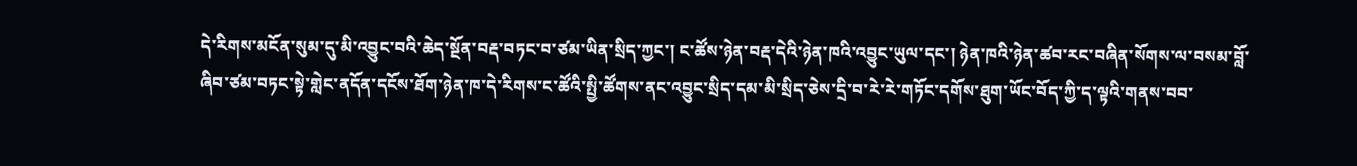དེ་རིགས་མངོན་སུམ་དུ་མི་འབྱུང་བའི་ཆེད་སྔོན་བརྡ་བཏང་བ་ཙམ་ཡིན་སྲིད་ཀྱང་། ང་ཚོས་ཉེན་བརྡ་དེའི་ཉེན་ཁའི་འབྱུང་ཡུལ་དང་། ཉེན་ཁའི་ཉེན་ཚབ་རང་བཞིན་སོགས་ལ་བསམ་བློ་ཞིབ་ཙམ་བཏང་སྟེ་གླེང་ནདོན་དངོས་ཐོག་ཉེན་ཁ་དེ་རིགས་ང་ཚོའི་སྤྱི་ཚོགས་ནང་འབྱུང་སྲིད་དམ་མི་སྲིད་ཅེས་དྲི་བ་རེ་རེ་གཏོང་དགོས་ཐུག་ཡོང་བོད་ཀྱི་ད་ལྟའི་གནས་བབ་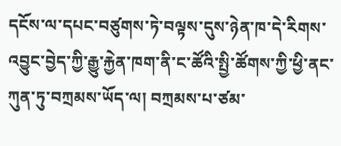དངོས་ལ་དཔང་བཙུགས་ཏེ་བལྟས་དུས་ཉེན་ཁ་དེ་རིགས་འབྱུང་བྱེད་ཀྱི་རྒྱུ་རྐྱེན་ཁག་ནི་ང་ཚོའི་སྤྱི་ཚོགས་ཀྱི་ཕྱི་ནང་ཀུན་ཏུ་བཀྲམས་ཡོད་ལ། བཀྲམས་པ་ཙམ་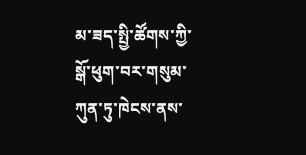མ་ཟད་སྤྱི་ཚོགས་ཀྱི་སྒོ་ཕུག་བར་གསུམ་ཀུན་ཏུ་ཁེངས་ནས་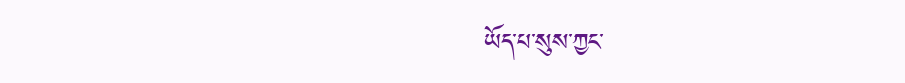ཡོད་པ་སུས་ཀྱང་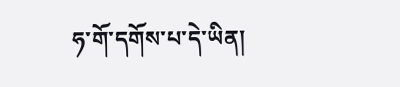ཧ་གོ་དགོས་པ་དེ་ཡིན།